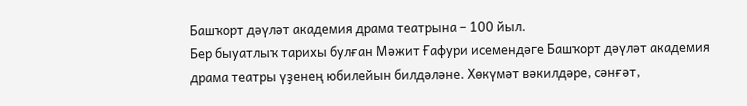Башҡорт дәүләт академия драма театрына – 100 йыл.
Бер быуатлыҡ тарихы булған Мәжит Ғафури исемендәге Башҡорт дәүләт академия драма театры үҙенең юбилейын билдәләне. Хөкүмәт вәкилдәре, сәнғәт,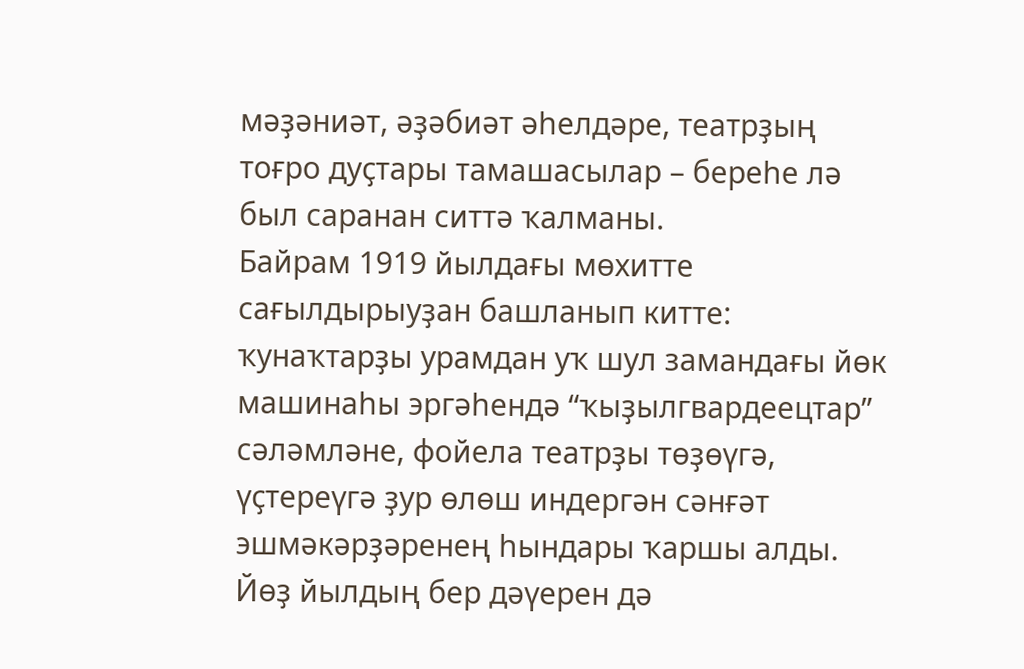мәҙәниәт, әҙәбиәт әһелдәре, театрҙың тоғро дуҫтары тамашасылар – береһе лә был саранан ситтә ҡалманы.
Байрам 1919 йылдағы мөхитте сағылдырыуҙан башланып китте: ҡунаҡтарҙы урамдан уҡ шул замандағы йөк машинаһы эргәһендә “ҡыҙылгвардеецтар” сәләмләне, фойела театрҙы төҙөүгә, үҫтереүгә ҙур өлөш индергән сәнғәт эшмәкәрҙәренең һындары ҡаршы алды.
Йөҙ йылдың бер дәүерен дә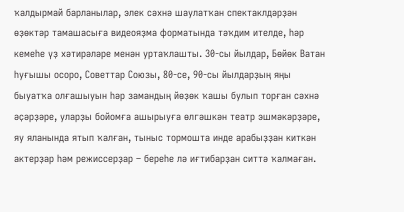ҡалдырмай барланылар, элек сәхнә шаулатҡан спектаклдәрҙән өҙөктәр тамашасыға видеояҙма форматында тәҡдим ителде, һәр кемеһе үҙ хәтирәләре менән уртаҡлашты. 30-сы йылдар, Бөйөк Ватан һуғышы осоро, Советтар Союзы, 80-се, 90-сы йылдарҙың яңы быуатҡа олғашыуын һәр замандың йөҙөк ҡашы булып торған сәхнә әҫәрҙәре, уларҙы бойомға ашырыуға өлгәшкән театр эшмәкәрҙәре, яу яланында ятып ҡалған, тыныс тормошта инде арабыҙҙан киткән актерҙар һәм режиссерҙар – береһе лә иғтибарҙан ситтә ҡалмаған.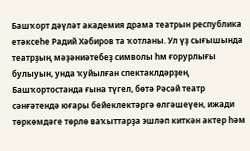Башҡорт дәүләт академия драма театрын республика етәксеһе Радий Хәбиров та ҡотланы. Ул үҙ сығышында театрҙың мәҙәниәтебеҙ символы һм ғорурлығы булыуын, унда ҡуйылған спектаклдәрҙең Башҡортостанда ғына түгел, бөтә Рәсәй театр сәнғәтендә юғары бейеклектәргә өлгәшеүен, ижади төркөмдәге төрлө ваҡыттарҙа эшләп киткән актер һәм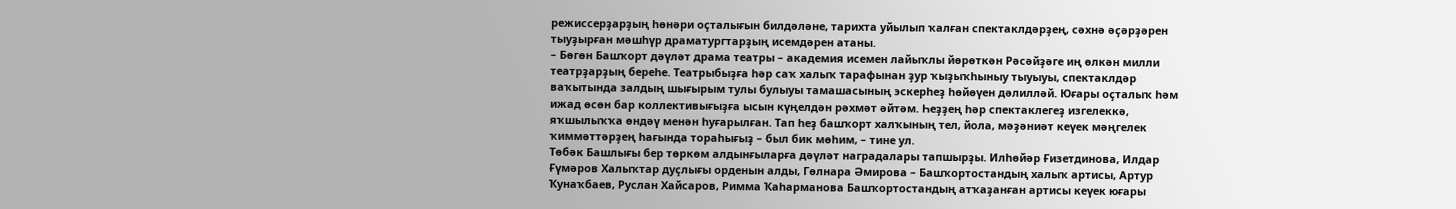режиссерҙарҙың һөнәри оҫталығын билдәләне, тарихта уйылып ҡалған спектаклдәрҙең, сәхнә әҫәрҙәрен тыуҙырған мәшһүр драматургтарҙың исемдәрен атаны.
– Бөгөн Башҡорт дәүләт драма театры – академия исемен лайыҡлы йөрөткән Рәсәйҙәге иң өлкән милли театрҙарҙың береһе. Театрыбыҙға һәр саҡ халыҡ тарафынан ҙур ҡыҙыҡһыныу тыуыуы, спектаклдәр ваҡытында залдың шығырым тулы булыуы тамашасының эскерһеҙ һөйөүен дәлилләй. Юғары оҫталыҡ һәм ижад өсөн бар коллективығыҙға ысын күңелдән рәхмәт әйтәм. Һеҙҙең һәр спектаклегеҙ изгелеккә, яҡшылыҡҡа өндәү менән һуғарылған. Тап һеҙ башҡорт халҡының тел, йола, мәҙәниәт кеүек мәңгелек ҡиммәттәрҙең һағында тораһығыҙ – был бик мөһим, – тине ул.
Төбәк Башлығы бер төркөм алдынғыларға дәүләт наградалары тапшырҙы. Илһөйәр Ғизетдинова, Илдар Ғүмәров Халыҡтар дуҫлығы орденын алды, Гөлнара Әмирова – Башҡортостандың халыҡ артисы, Артур Ҡунаҡбаев, Руслан Хайсаров, Римма Ҡаһарманова Башҡортостандың атҡаҙанған артисы кеүек юғары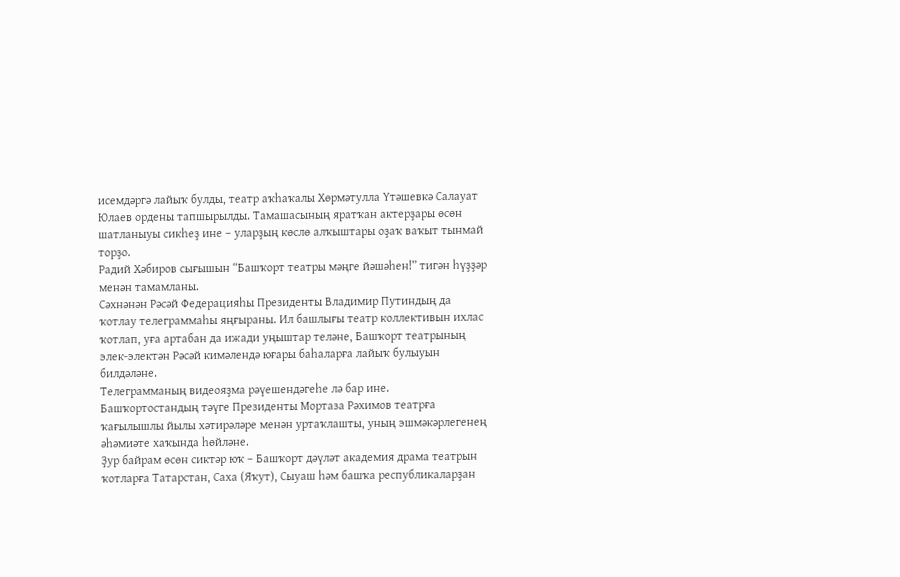исемдәргә лайыҡ булды, театр аҡһаҡалы Хөрмәтулла Үтәшевкә Салауат Юлаев ордены тапшырылды. Тамашасының яратҡан актерҙары өсөн шатланыуы сикһеҙ ине – уларҙың көслө алҡыштары оҙаҡ ваҡыт тынмай торҙо.
Радий Хәбиров сығышын “Башҡорт театры мәңге йәшәһен!” тигән һүҙҙәр менән тамамланы.
Сәхнәнән Рәсәй Федерацияһы Президенты Владимир Путиндың да ҡотлау телеграммаһы яңғыраны. Ил башлығы театр коллективын ихлас ҡотлап, уға артабан да ижади уңыштар теләне, Башҡорт театрының элек-электән Рәсәй кимәлендә юғары баһаларға лайыҡ булыуын билдәләне.
Телеграмманың видеояҙма рәүешендәгеһе лә бар ине. Башҡортостандың тәүге Президенты Мортаза Рәхимов театрға ҡағылышлы йылы хәтирәләре менән уртаҡлашты, уның эшмәкәрлегенең әһәмиәте хаҡында һөйләне.
Ҙур байрам өсөн сиктәр юҡ – Башҡорт дәүләт академия драма театрын ҡотларға Татарстан, Саха (Яҡут), Сыуаш һәм башҡа республикаларҙан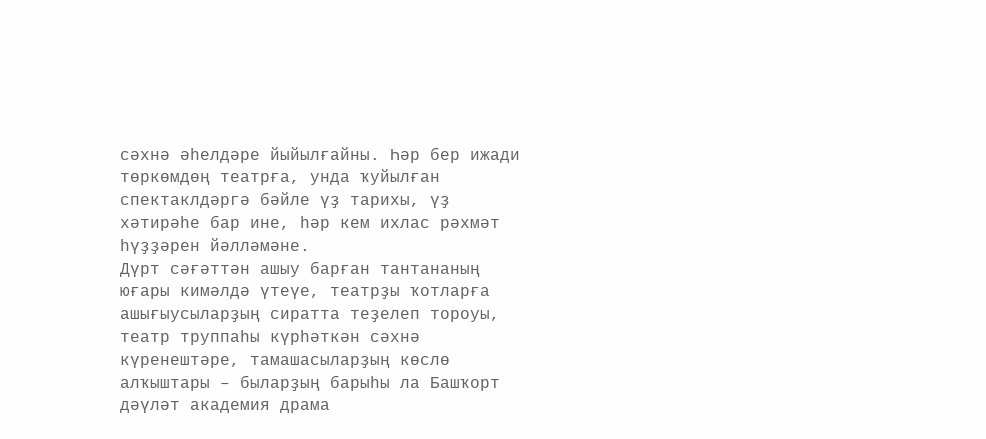сәхнә әһелдәре йыйылғайны. Һәр бер ижади төркөмдөң театрға, унда ҡуйылған спектаклдәргә бәйле үҙ тарихы, үҙ хәтирәһе бар ине, һәр кем ихлас рәхмәт һүҙҙәрен йәлләмәне.
Дүрт сәғәттән ашыу барған тантананың юғары кимәлдә үтеүе, театрҙы ҡотларға ашығыусыларҙың сиратта теҙелеп тороуы, театр труппаһы күрһәткән сәхнә күренештәре, тамашасыларҙың көслө алҡыштары – быларҙың барыһы ла Башҡорт дәүләт академия драма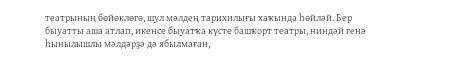театрының бөйөклөгө, шул мәлдең тарихилығы хаҡында һөйләй. Бер быуатты аша атлап, икенсе быуатҡа күсте башҡорт театры, ниндәй генә һынылышлы мәлдәрҙә дә ябылмаған,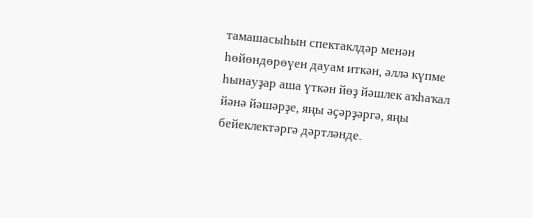тамашасыһын спектаклдәр менән һөйөндөрөүен дауам иткән, әллә күпме һынауҙар аша үткән йөҙ йәшлек аҡһаҡал йәнә йәшәрҙе, яңы әҫәрҙәргә, яңы бейеклектәргә дәртләнде.